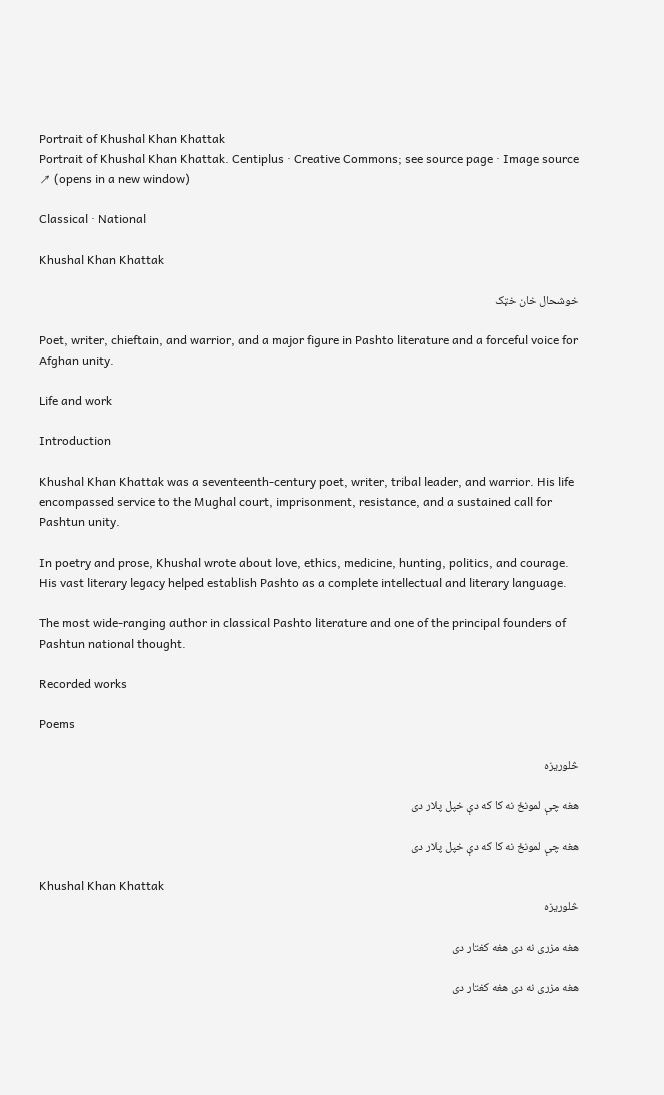Portrait of Khushal Khan Khattak
Portrait of Khushal Khan Khattak. Centiplus · Creative Commons; see source page · Image source ↗ (opens in a new window)

Classical · National

Khushal Khan Khattak

خوشحال خان خټک

Poet, writer, chieftain, and warrior, and a major figure in Pashto literature and a forceful voice for Afghan unity.

Life and work

Introduction

Khushal Khan Khattak was a seventeenth-century poet, writer, tribal leader, and warrior. His life encompassed service to the Mughal court, imprisonment, resistance, and a sustained call for Pashtun unity.

In poetry and prose, Khushal wrote about love, ethics, medicine, hunting, politics, and courage. His vast literary legacy helped establish Pashto as a complete intellectual and literary language.

The most wide-ranging author in classical Pashto literature and one of the principal founders of Pashtun national thought.

Recorded works

Poems

څلوريزه

هغه چې لمونځ نه کا که دې خپل پلار دی

هغه چې لمونځ نه کا که دې خپل پلار دی

Khushal Khan Khattak
څلوريزه

هغه مزری نه دی هغه کغتار دی

هغه مزری نه دی هغه کغتار دی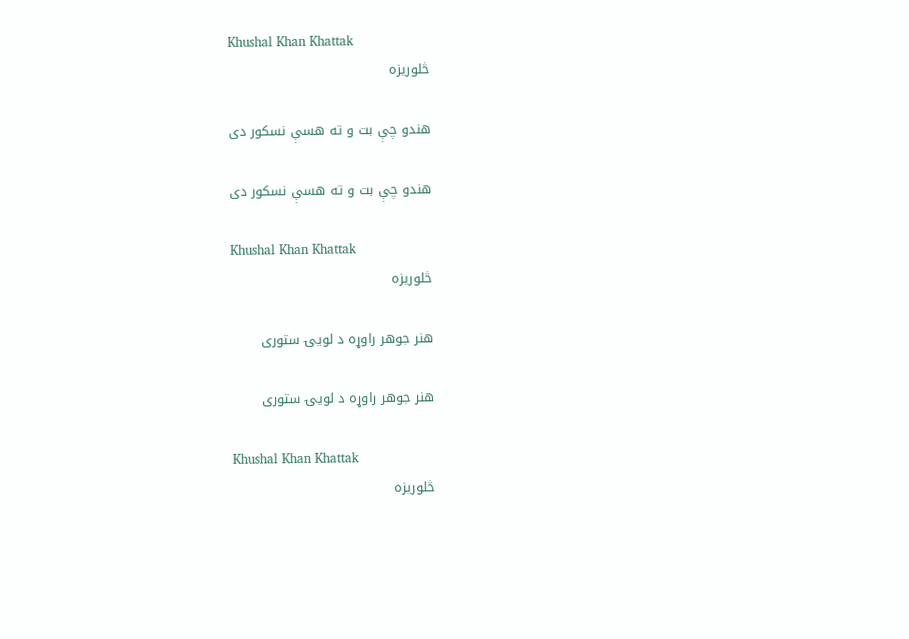Khushal Khan Khattak
څلوريزه

هندو چې بت و ته هسې نسکور دی

هندو چې بت و ته هسې نسکور دی

Khushal Khan Khattak
څلوريزه

هنر جوهر راوړه د لويۍ ستوری

هنر جوهر راوړه د لويۍ ستوری

Khushal Khan Khattak
څلوريزه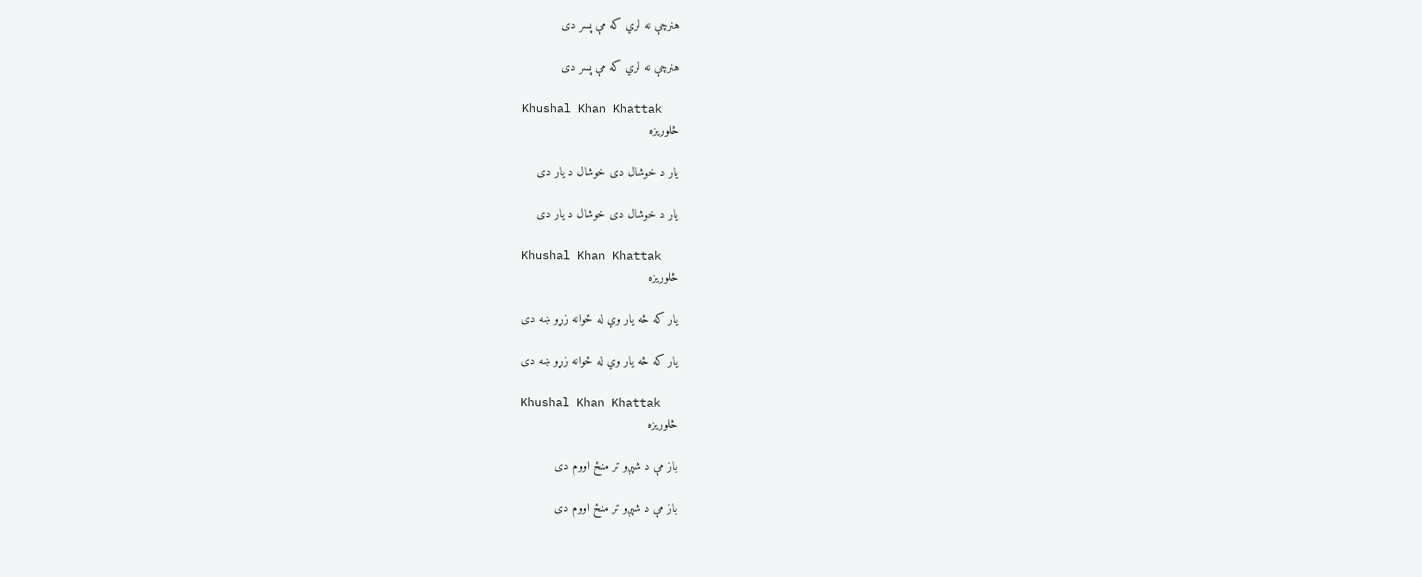هنرچې نه لري که مې پسر دی

هنرچې نه لري که مې پسر دی

Khushal Khan Khattak
څلوريزه

يار د خوشال دی خوشال د يار دی

يار د خوشال دی خوشال د يار دی

Khushal Khan Khattak
څلوريزه

يار که څه يار وي له ځوانه زړو ښه دی

يار که څه يار وي له ځوانه زړو ښه دی

Khushal Khan Khattak
څلوريزه

باز مې د شپږو تر منځ اووم دی

باز مې د شپږو تر منځ اووم دی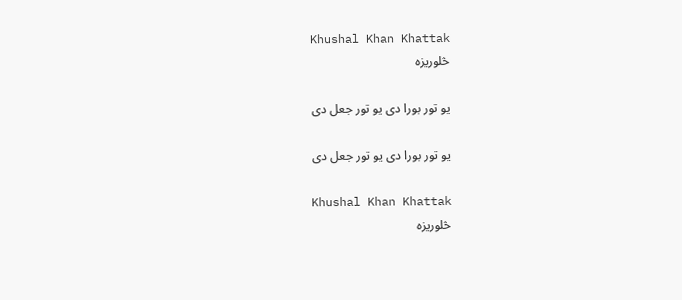Khushal Khan Khattak
څلوريزه

يو تور بورا دی يو تور جعل دی

يو تور بورا دی يو تور جعل دی

Khushal Khan Khattak
څلوريزه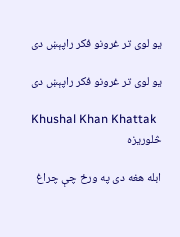يو لوی تر غرونو فکر راپېښ دی

يو لوی تر غرونو فکر راپېښ دی

Khushal Khan Khattak
څلوريزه

ابله هغه دی په ورځ چې چراغ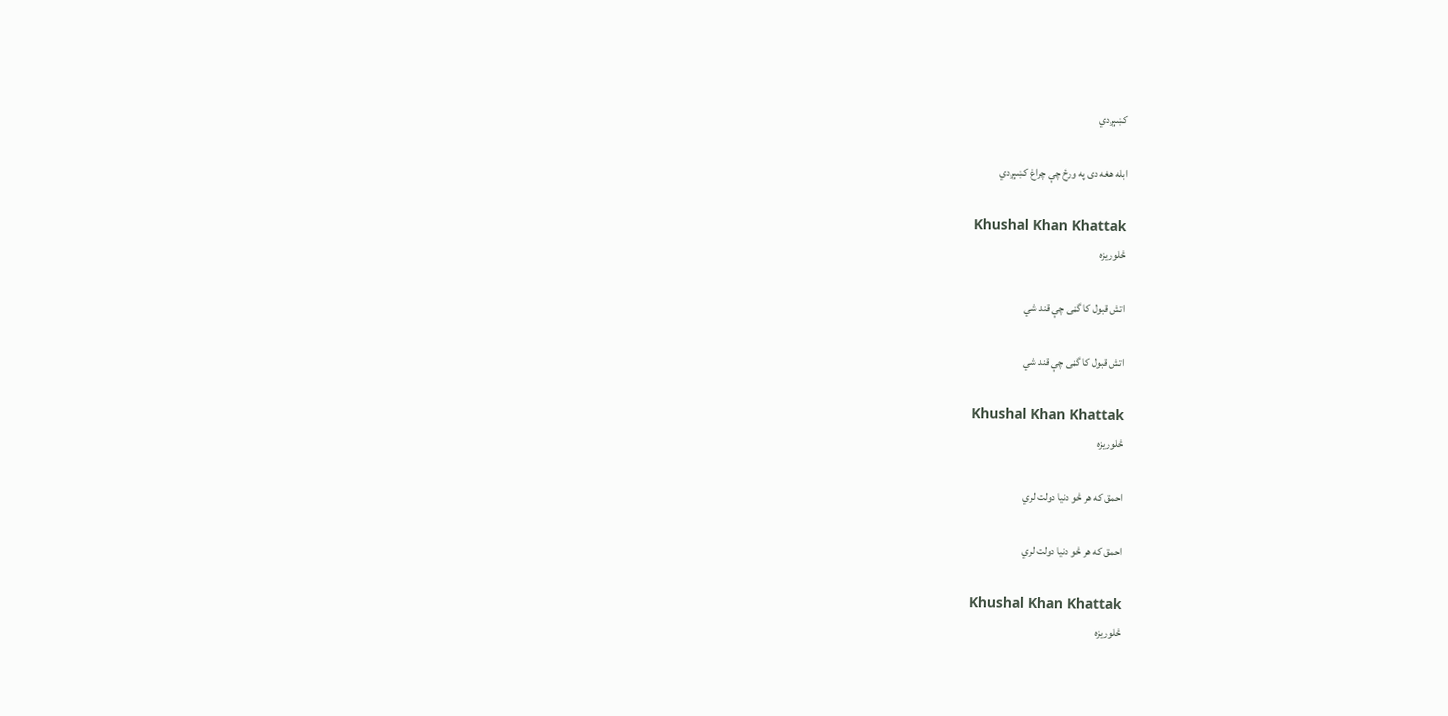کښېږدي

ابله هغه دی په ورځ چې چراغ کښېږدي

Khushal Khan Khattak
څلوريزه

اتش قبول کا گڼی چې قند شي

اتش قبول کا گڼی چې قند شي

Khushal Khan Khattak
څلوريزه

احمق که هر څو دنيا دولت لري

احمق که هر څو دنيا دولت لري

Khushal Khan Khattak
څلوريزه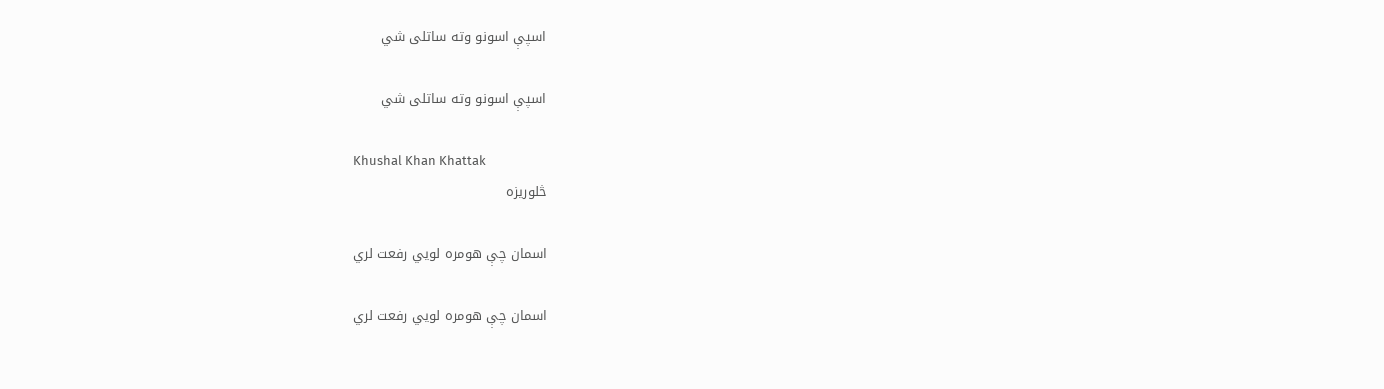اسپې اسونو وته ساتلی شي

اسپې اسونو وته ساتلی شي

Khushal Khan Khattak
څلوريزه

اسمان چې هومره لويي رفعت لري

اسمان چې هومره لويي رفعت لري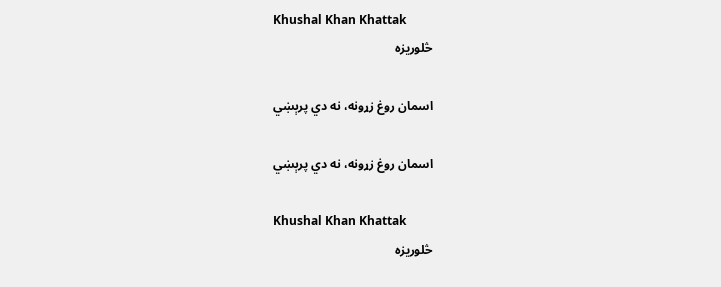Khushal Khan Khattak
څلوريزه

اسمان روغ زړونه، نه دي پرېښي

اسمان روغ زړونه، نه دي پرېښي

Khushal Khan Khattak
څلوريزه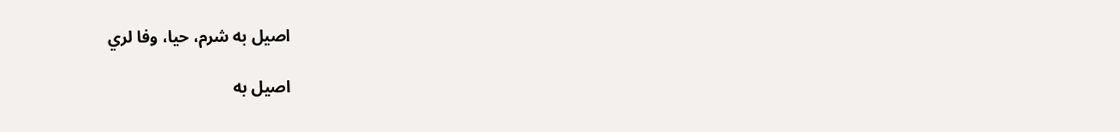اصيل به شرم، حيا، وفا لري

اصيل به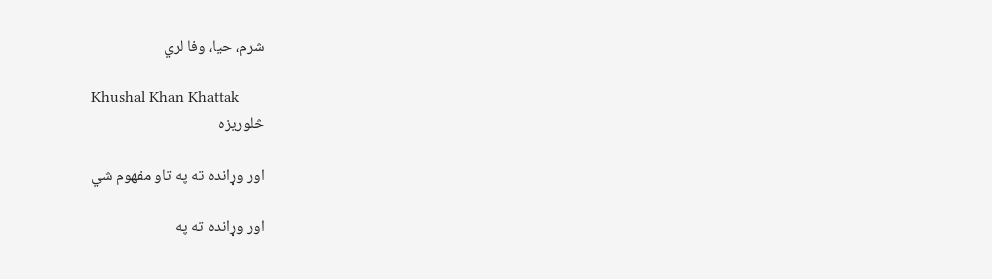شرم، حيا، وفا لري

Khushal Khan Khattak
څلوريزه

اور وړانده ته په تاو مفهوم شي

اور وړانده ته په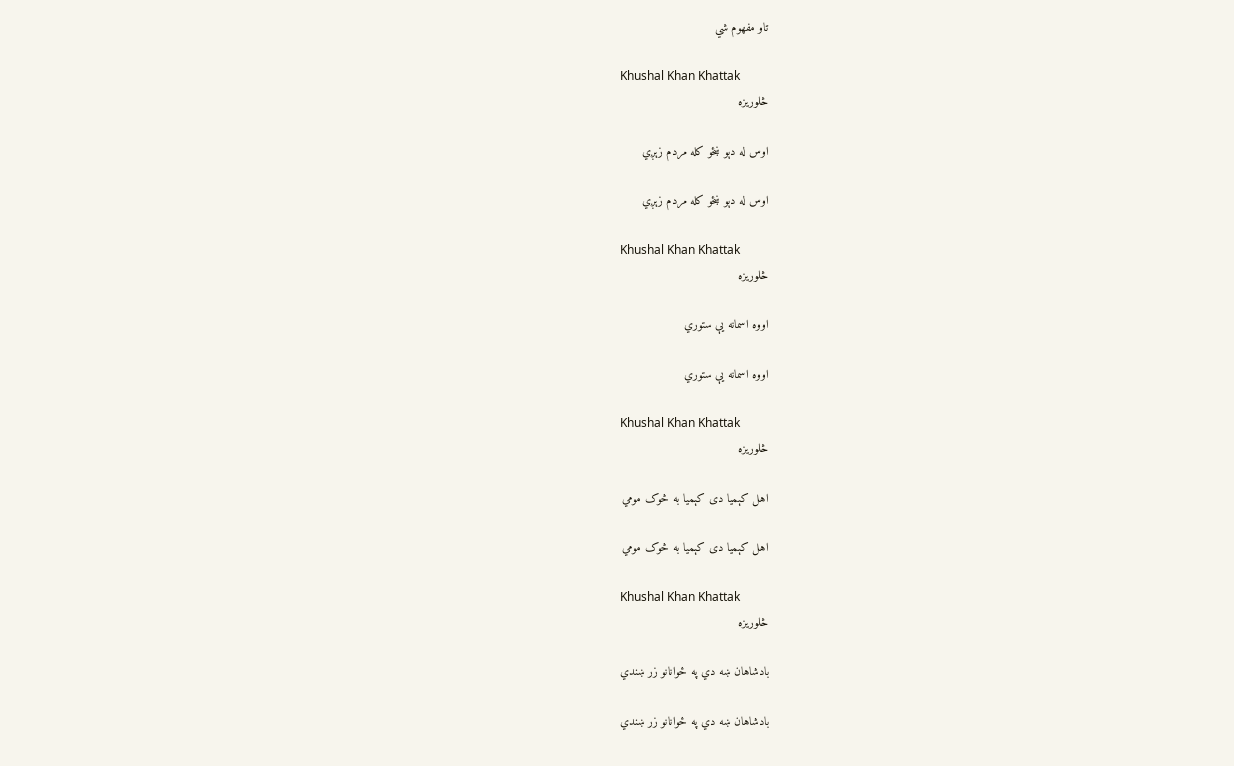تاو مفهوم شي

Khushal Khan Khattak
څلوريزه

اوس له دېو ښځو کله مردم زېږي

اوس له دېو ښځو کله مردم زېږي

Khushal Khan Khattak
څلوريزه

اووه اسمانه يې ستوري

اووه اسمانه يې ستوري

Khushal Khan Khattak
څلوريزه

اهل کېميا دی کېميا به څوک مومي

اهل کېميا دی کېميا به څوک مومي

Khushal Khan Khattak
څلوريزه

بادشاهان ښه دي په ځوانانو زر ښندي

بادشاهان ښه دي په ځوانانو زر ښندي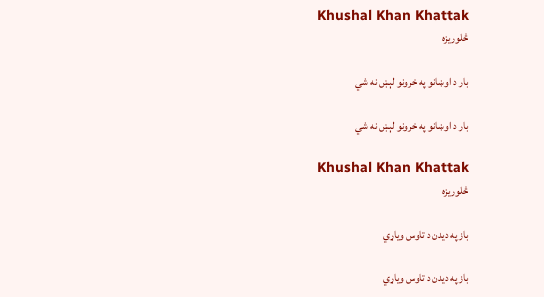Khushal Khan Khattak
څلوريزه

بار د اوښانو په خرونو لېښ نه شي

بار د اوښانو په خرونو لېښ نه شي

Khushal Khan Khattak
څلوريزه

باز په ديدن د تاوس وياړي

باز په ديدن د تاوس وياړي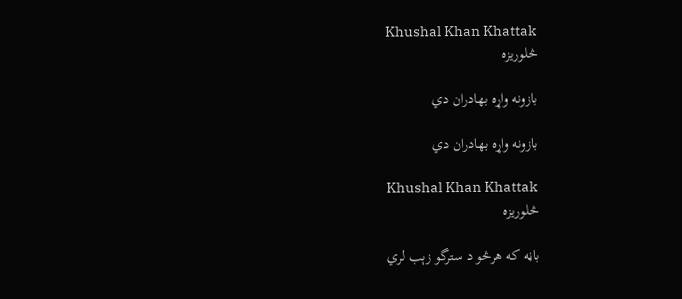Khushal Khan Khattak
څلوريزه

بازونه واړه بهادران دي

بازونه واړه بهادران دي

Khushal Khan Khattak
څلوريزه

باڼه که هرڅو د سترگو زېب لري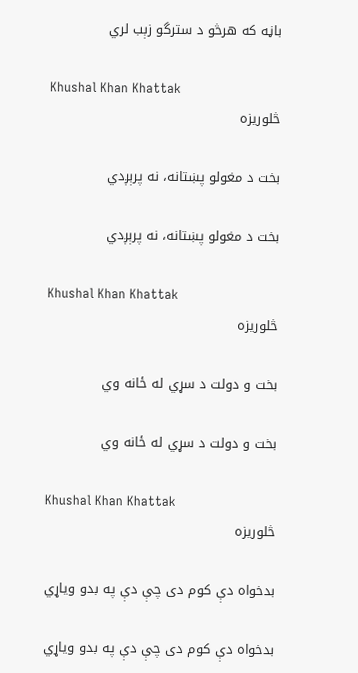باڼه که هرڅو د سترگو زېب لري

Khushal Khan Khattak
څلوريزه

بخت د مغولو پښتانه، نه پرېږدي

بخت د مغولو پښتانه، نه پرېږدي

Khushal Khan Khattak
څلوريزه

بخت و دولت د سړي له ځانه وي

بخت و دولت د سړي له ځانه وي

Khushal Khan Khattak
څلوريزه

بدخواه دې کوم دی چې دې په بدو وياړي

بدخواه دې کوم دی چې دې په بدو وياړي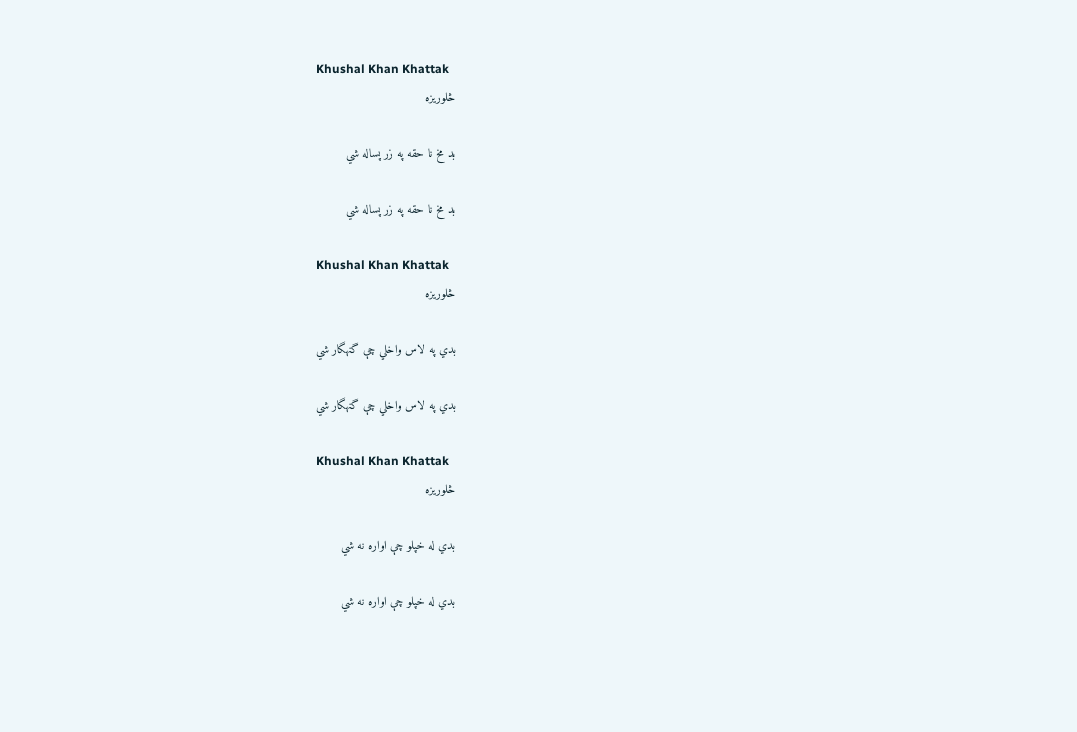Khushal Khan Khattak
څلوريزه

بد مخ نا حقه په زر پساله شي

بد مخ نا حقه په زر پساله شي

Khushal Khan Khattak
څلوريزه

بدي په لاس واخلي چې گنهگار شي

بدي په لاس واخلي چې گنهگار شي

Khushal Khan Khattak
څلوريزه

بدي له خپلو چې اواره نه شي

بدي له خپلو چې اواره نه شي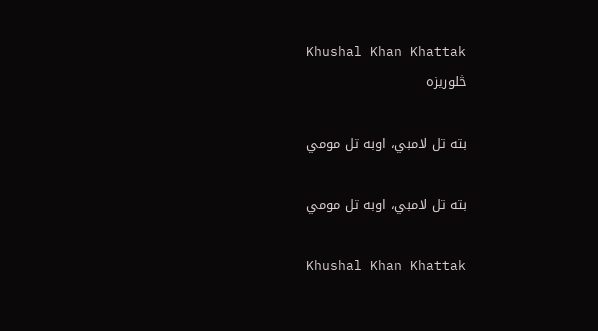Khushal Khan Khattak
څلوريزه

بته تل لامبي، اوبه تل مومي

بته تل لامبي، اوبه تل مومي

Khushal Khan Khattak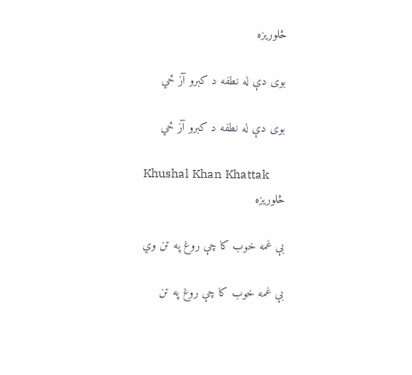څلوريزه

بوی دې له نطفه د کبرو آز ځي

بوی دې له نطفه د کبرو آز ځي

Khushal Khan Khattak
څلوريزه

بې غمه خوب کا چې روغ په تن وي

بې غمه خوب کا چې روغ په تن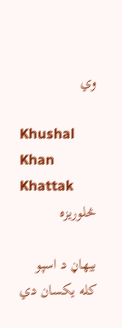وي

Khushal Khan Khattak
څلوريزه

بيهاڼ د اسپو کله يکسان دي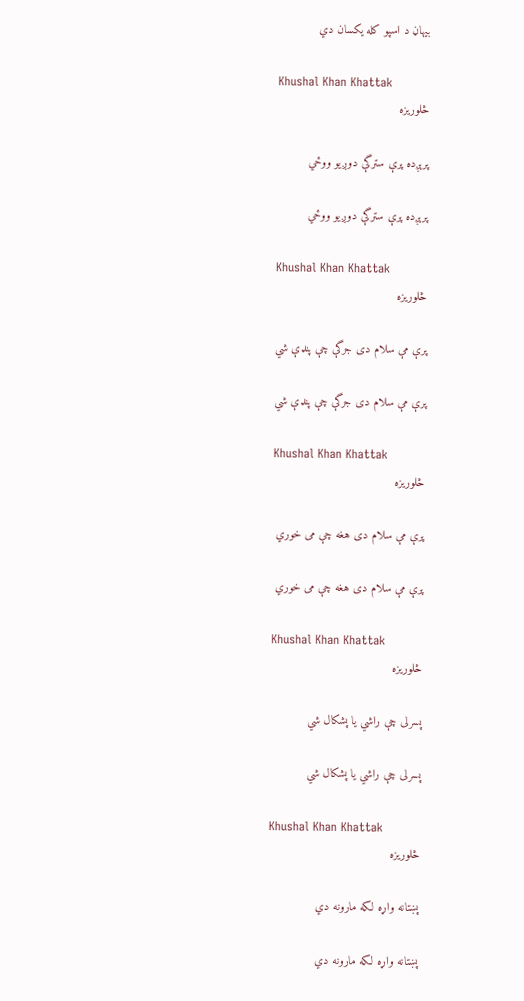بيهاڼ د اسپو کله يکسان دي

Khushal Khan Khattak
څلوريزه

پرېږده پرې سترگې دوږيو ووځي

پرېږده پرې سترگې دوږيو ووځي

Khushal Khan Khattak
څلوريزه

پرې مې سلام دی جرگې چې پنډې شي

پرې مې سلام دی جرگې چې پنډې شي

Khushal Khan Khattak
څلوريزه

پرې مې سلام دی هغه چې می خوري

پرې مې سلام دی هغه چې می خوري

Khushal Khan Khattak
څلوريزه

پسرلی چې راشي يا پشکال شي

پسرلی چې راشي يا پشکال شي

Khushal Khan Khattak
څلوريزه

پښتانه واړه لکه مارونه دي

پښتانه واړه لکه مارونه دي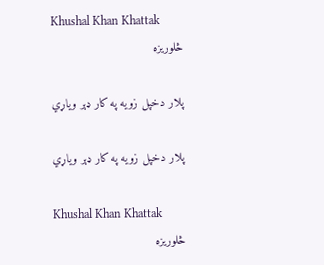Khushal Khan Khattak
څلوريزه

پلار دخپل زويه په کار ډېر وياړي

پلار دخپل زويه په کار ډېر وياړي

Khushal Khan Khattak
څلوريزه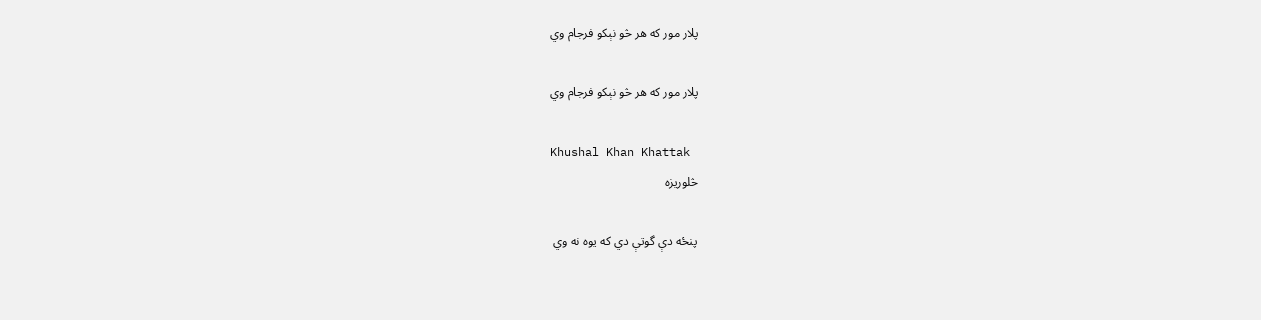پلار مور که هر څو نېکو فرجام وي

پلار مور که هر څو نېکو فرجام وي

Khushal Khan Khattak
څلوريزه

پنځه دې گوتې دي که يوه نه وي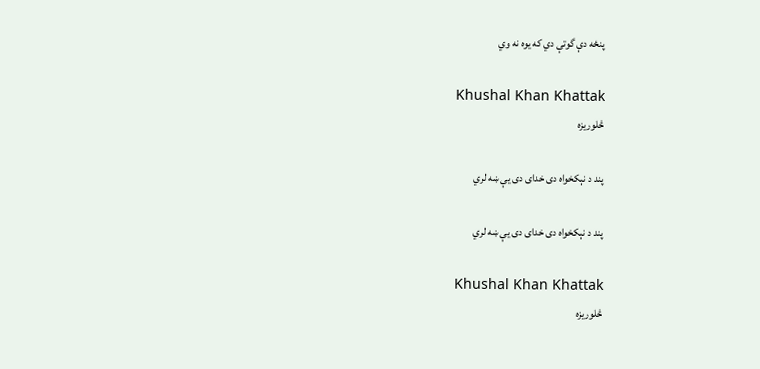پنځه دې گوتې دي که يوه نه وي

Khushal Khan Khattak
څلوريزه

پند د نېکخواه دی خدای دی يې ښه لري

پند د نېکخواه دی خدای دی يې ښه لري

Khushal Khan Khattak
څلوريزه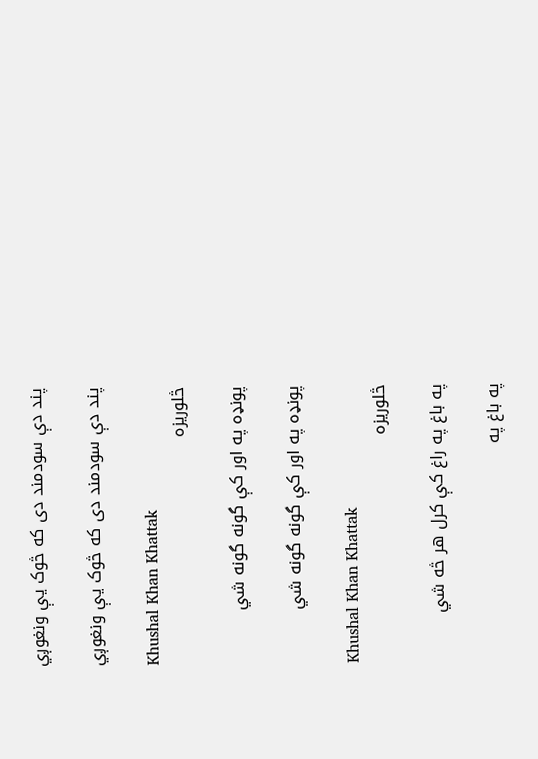پند دې سودمند دی که څوک يې ونغوږي

پند دې سودمند دی که څوک يې ونغوږي

Khushal Khan Khattak
څلوريزه

پونډه په اور کې گونه گونه شي

پونډه په اور کې گونه گونه شي

Khushal Khan Khattak
څلوريزه

په باغ په راغ کې کرل هر څه شي

په باغ په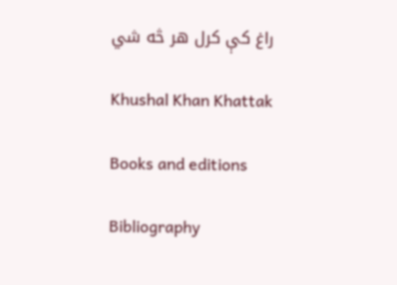راغ کې کرل هر څه شي

Khushal Khan Khattak

Books and editions

Bibliography